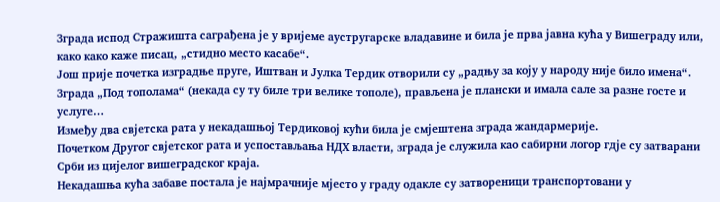Зграда испод Стражишта саграђена је у вријеме аустругарске владавине и била је прва јавна кућа у Вишеграду или, како како каже писац, „стидно место касабе“.
Још прије почетка изградње пруге, Иштван и Јулка Тердик отворили су „радњу за коју у народу није било имена“.
Зграда „Под тополама“ (некада су ту биле три велике тополе), прављена је плански и имала сале за разне госте и услуге…
Између два свјетска рата у некадашњој Тердиковој кући била је смјештена зграда жандармерије.
Почетком Другог свјетског рата и успостављања НДХ власти, зграда је служила као сабирни логор гдје су затварани Срби из цијелог вишеградског краја.
Некадашња кућа забаве постала је најмрачније мјесто у граду одакле су затвореници транспортовани у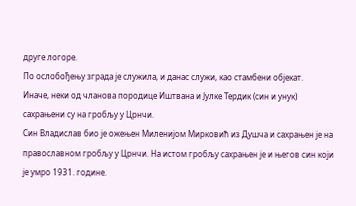друге логоре.
По ослобођењу зграда је служила, и данас служи, као стамбени објекат.
Иначе, неки од чланова породице Иштвана и Јулке Тердик (син и унук) сахрањени су на гробљу у Црнчи.
Син Владислав био је ожењен Миленијом Мирковић из Душча и сахрањен је на православном гробљу у Црнчи. На истом гробљу сахрањен је и његов син који је умро 1931. године.